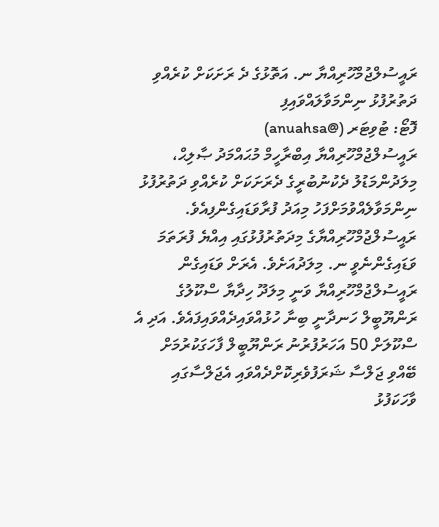ރައީސުލްޖުމްހޫރިއްޔާ ނ. އަތޮޅުގެ ދެ ރަށަކަށް ކުރެއްވި ދަތުރުފުޅު ނިންމަވާލައްވައިފި
ފޮޓޯ: ޓުވިޓަރ (@anuahsa)
ރައީސުލްޖުމްހޫރިއްޔާ އިބްރާހީމް މުޙައްމަދު ޞާލިޙް، މިލަދުންމަޑުލު ދެކުނުބުރީގެ ދެރަށަކަށް ކުރެއްވި ދަތުރުފުޅު ނިންމަވާލެއްވުމަށްފަހު މިއަދު ފުރާވަޑައިގެންފިއެވެ.
ރައީސުލްޖުމްހޫރިއްޔާގެ މިދަތުރުފުޅުގައި އިއްޔެ ފުރަތަމަ ވަޑައިގެންނެވީ ނ. މިލަދުއަށެވެ. އެރަށް ވަޑައިގެން ރައީސުލްޖުމްހޫރިއްޔާ ވަނީ މިލަދޫ ހިދާޔާ ސްކޫލުގެ ރަންޔޫބީލް ހަނދާނީ ބިނާ ހުޅުއްވައިދެއްވައިފައެވެ. އަދި އެ ސްކޫލަށް 50 އަހަރުފުރުނު ރަންޔޫބީލް ފާހަގަކުރުމަށް ބޭއްވި ޖަލްސާ ޝަރަފުވެރިކޮށްދެއްވައި އެޖަލްސާގައި ވާހަކަފުޅު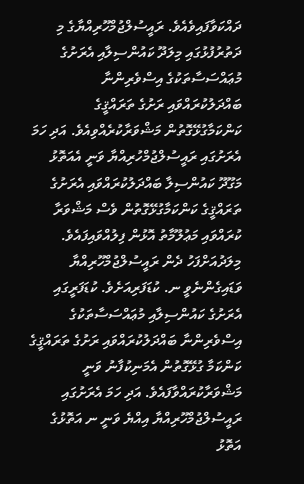ދައްކަވާފައިވެއެވެ. ރައީސުލްޖުމްހޫރިއްޔާގެ މި ދަތުރުފުޅުގައި މިލަދޫ ކައުންސިލާއި އެރަށުގެ މުޢައްސަސާތަކުގެ އިސްވެރިންނާ ބައްދަލުކުރައްވައި ރަށުގެ ތަރައްޤީގެ ކަންކަމާގުޅޭގޮތުން މަޝްވަރާކުރެއްވިއެވެ. އަދި ހަމަ އެރަށުގައި ރައީސުލްޖުމްހުރިއްޔާ ވަނީ އެއަތޮޅު މަގޫދޫ ކައުންސިލާ ބައްދަލުކުރައްވައި އެރަށުގެ ތަރައްޤީގެ ކަންކަމާގުޅޭގޮތުން ވެސް މަޝްވަރާ ކުރައްވައި މަޢުލޫމާތު އޮޅުން ފިލުއްވައިފައެވެ.
މިލަދުއަށްފަހު ދެން ރައީސުލްޖުމްހޫރިއްޔާ ވަޑައިގެންނެވީ ނ. ކުޑަފަރިއަށެވެ. ކުޑަފަރީގައި އެރަށުގެ ކައުންސިލާއި މުޢައްސަސާތަކުގެ އިސްވެރިންނާ ބައްދަލުކުރައްވައި ރަށުގެ ތަރައްޤީގެ ކަންކަމާ ގުޅޭގޮތުން އެމަނިކުފާނު ވަނީ މަޝްވަރާކުރައްވާފައެވެ. އަދި ހަމަ އެރަށުގައި ރައީސުލްޖުމްހޫރިއްޔާ އިއްޔެ ވަނީ ނ އަތޮޅުގެ އަތޮޅު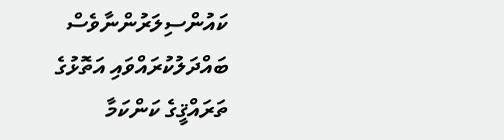ކައުންސިލަރުންނާވެސް ބައްދަލުކުރައްވައި އަތޮޅުގެ ތަރައްޤީގެ ކަންކަމާ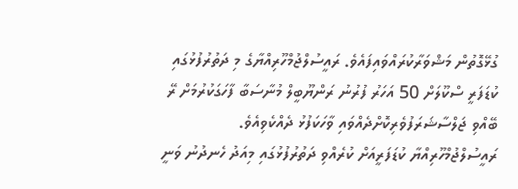ގުޅޭގޮތުން މަޝްވަރާކުރައްވައިފައެވެ. ރައީސުލްޖުމްހޫރިއްޔާގެ މި ދަތުރުފުޅުގައި ކުޑަފަރީ ސްކޫލަށް 50 އަހަރު ފުރުނު ރަންޔޫބީލް މުނާސަބާ ފާހަގަކުރުމަށް ރޭ ބޭއްވި ޖަލްސާޝަރަފުވެރިކޮށްދެއްވައި ވާހަކަފުޅު ދެއްކެވިއެވެ.
ރައީސުލްޖުމްހޫރިއްޔާ ކުޑަފަރީއަށް ކުރެއްވި ދަތުރުފުޅުގައި މިއަދު ހެނދުނު ވަނީ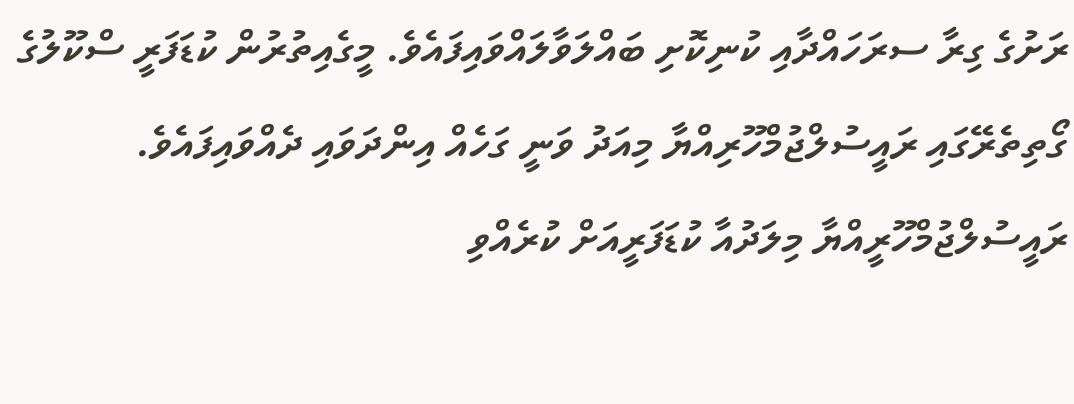ރަށުގެ ގިރާ ސރަހައްދާއި ކުނިކޮށި ބައްލަވާލައްވައިފައެވެ. މީގެއިތުރުން ކުޑަފަރީ ސްކޫލުގެ ގޯތިތެރޭގައި ރައީސުލްޖުމްހޫރިއްޔާ މިއަދު ވަނީ ގަހެއް އިންދަވައި ދެއްވައިފައެވެ. ރައީސުލްޖުމްހޫރީއްޔާ މިލަދުއާ ކުޑަފަރީއަށް ކުރެއްވި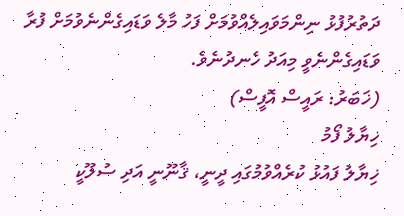ދަތުރުފުޅު ނިންމަވައިލެއްވުމަށް ފަހު މާލެ ވަޑައިގެންނެވުމަށް ފުރާ ވަޑައިގެންނެވީ މިއަދު ހެނދުނެވެ.
(ޚަބަރު: ރައީސް އޮފީސް)
ޚިޔާލު ފޯމު
ޚިޔާލު ފައުޅު ކުރެއްވުމުގައި ދީނީ، ޤާނޫނީ އަދި ސުލޫކީ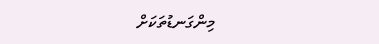މިންގަނޑުތަކަށް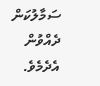ސަމާލުކަން ދެއްވުން އެދެމެވެ.